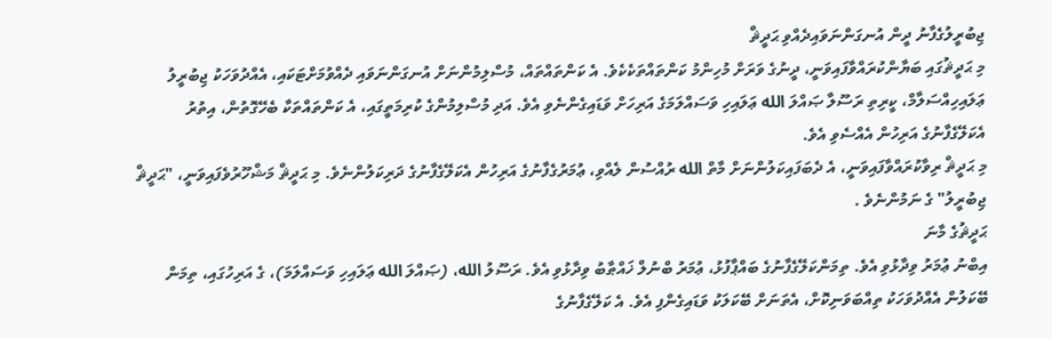ޖިބުރީލުގެފާނު ދީން އުނގަންނަވައިދެއްވި ޙަދީޘް
މި ޙަދީޘުގައި ބަޔާންކުރައްވާފައިވަނީ، ދީނުގެ ވަރަށް މުހިންމު ކަންތައްތަކެކެވެ. އެ ކަންތައްތައް، މުސްލިމުންނަށް އުނގަންނަވައި ދެއްވުމަށްޓަކައި، އެއްދުވަހަކު ޖިބުރީލު ޢަލައިހިއްސަލާމް، ކީރިތި ރަސޫލާ ޞައްލަ الله ޢަލައިހި ވަސައްލަމަގެ އަރިހަށް ވަޑައިގެންނެވި އެވެ. އަދި މުސްލިމުންގެ ކުރިމަތީގައި، އެ ކަންތައްތަކާ ބެހޭގޮތުން، އިތުރު އެކަލޭގެފާނުގެ އަރިހުން އެއްސެވި އެވެ.
މި ޙަދީޘް ރިވާކުރައްވާފައިވަނީ، އެ ދެބަފައިކަލުންނަށް މާތް الله ރުއްސުން ލެއްވި، ޢުމަރުގެފާނުގެ އަރިހުން އެކަލޭގެފާނުގެ ދަރިކަލުންނެވެ. މި ޙަދީޘް މަޝްހޫރުވެފައިވަނީ، "ޙަދީޘް ޖިބުރީލު" ގެ ނަމުންނެވެ .
ޙަދީޘުގެ މާނަ
އިބްނު ޢުމަރު ވިދާޅުވި އެވެ. ތިމަންކަލޭގެފާނުގެ ބައްޕާފުޅު، ޢުމަރު ބްނުލް ޚައްޠާބު ވިދާޅުވި އެވެ. ރަސޫލު الله، (ޞައްލަ الله ޢަލައިހި ވަސައްލަމަ)، ގެ އަރިހުގައި، ތިމަން ބޭކަލުން އެއްދުވަހަކު ތިއްބަވަނިކޮށް، އެތަނަށް ބޭކަލަކު ވަޑައިގެންފި އެވެ. އެ ކަލޭގެފާނުގެ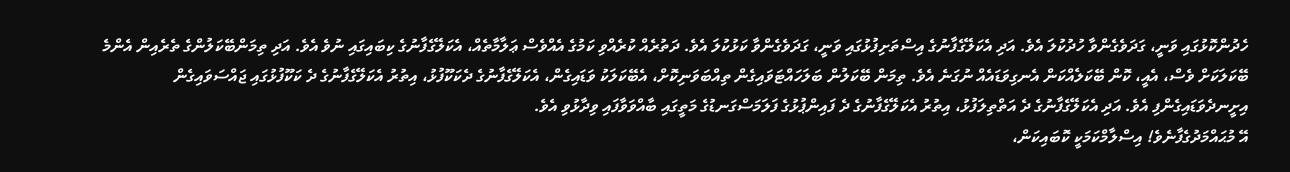ހެދުންކޮޅުގައި ވަނީ، ގަދަވެގެންވާ ހުދުކުލަ އެވެ. އަދި އެކަލޭގެފާނުގެ އިސްތަށިފުޅުގައި ވަނީ، ގަދަވެގެންވާ ކަޅުކުލަ އެވެ. ދަތުރެއް ކުރެއްވި ކަމުގެ އެއްވެސް ޢަލާމާތެއް، އެކަލޭގެފާނުގެ ކިބައިގައި ނުވެ އެވެ. އަދި ތިމަންބޭކަލުންގެ ތެރެއިން އެންމެ ބޭކަލަކަށް ވެސް، އެއީ، ކޮން ބޭކަލެއްކަން އެނގިވަޑައެއް ނުގަނެ އެވެ. ތިމަން ބޭކަލުން ބަލަހައްޓަވައިގެން ތިއްބަވަނިކޮށް، އެބޭކަލަކު ވަޑައިގެން، އެކަލޭގެފާނުގެ ދެކަކޫފުޅު، އިތުރު އެކަލޭގެފާނުގެ ދެ ކަކޫފުޅުގައި ޖައްސަވައިގެން އިށީނދެވަޑައިގެންފި އެވެ. އަދި އެކަލޭގެފާނުގެ ދެ އަތްތިލަފުޅު، އިތުރު އެކަލޭގެފާނުގެ ދެ ފައިންޕުޅުގެ ފަލަމަސްގަނޑުގެ މަތީގައި ބާއްވަވާފައި ވިދާޅުވި އެވެ.
އޭ މުޙައްމަދުގެފާނެވެ! އިސްލާމްކަމަކީ ކޮބައިކަން،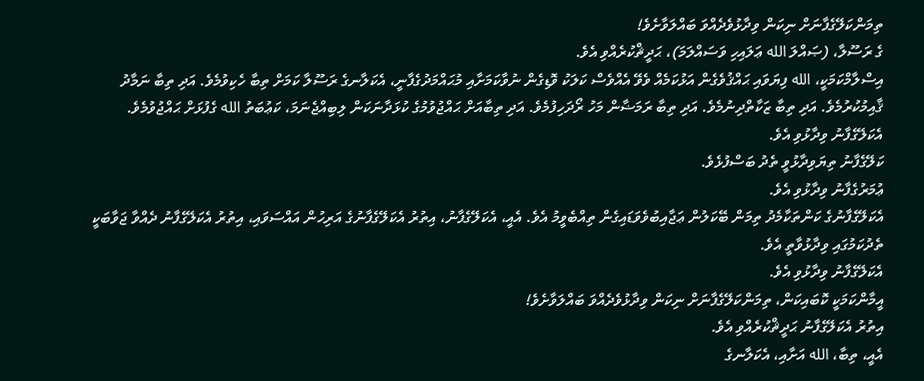ތިމަންކަލޭގެފާނަށް ނިކަން ވިދާޅުވެދެއްވަ ބައްލަވާށެވެ!
ގެ ރަސޫލާ، (ޞައްލަ الله ޢަލައިހި ވަސައްލަމަ)، ޙަދީޘްކުރެއްވި އެވެ.
އިސްލާމްކަމަކީ، الله ފިޔަވައި ޙައްޤުވެގެން އަޅުކަމެއް ވެވޭ އެއްވެސް ކަލަކު ވޮޑިގެން ނުވާކަމަށާއި މުޙައްމަދުގެފާނީ، އެކަލާނގެ ރަސޫލާ ކަމަށް ތިބާ ހެކިވުމެވެ. އަދި ތިބާ ނަމާދު ޤާއިމުކުރުމެވެ. އަދި ތިބާ ޒަކާތްދިނުމެވެ. އަދި ތިބާ ރަމަޟާން މަހު ރޯދަހިފުމެވެ. އަދި ތިބާއަށް ޙައްޖުވުމުގެ ކުޅަދާނަކަން ލިބިއްޖެނަމަ، ކަޢުބަތު الله ގެފުޅަށް ޙައްޖުވުމެވެ.
އެކަލޭގެފާނު ވިދާޅުވި އެވެ.
ކަލޭގެފާނު ތިޔަވިދާޅުވީ ތެދު ބަސްފުޅެވެ.
ޢުމަރުގެފާނު ވިދާޅުވި އެވެ.
އެކަލޭގެފާނުގެ ކަންތަކާމެދު ތިމަން ބޭކަލުން ޢަޖާއިބުވެވަޑައިގެން ތިއްބެވީމު އެވެ. އެއީ، އެކަލޭގެފާނު، އިތުރު އެކަލޭގެފާނުގެ އަރިހުން އައްސަވައި، އިތުރު އެކަލޭގެފާނު ދެއްވާ ޖަވާބަކީ ތެދުކަމުގައި ވިދާޅުވާތީ އެވެ.
އެކަލޭގެފާނު ވިދާޅުވި އެވެ.
އީމާންކަމަކީ ކޮބައިކަން، ތިމަންކަލޭގެފާނަށް ނިކަން ވިދާޅުވެދެއްވަ ބައްލަވާށެވެ!
އިތުރު އެކަލޭގެފާނު ޙަދީޘްކުރެއްވި އެވެ.
އެއީ، ތިބާ، الله އަށާއި، އެކަލާނގެ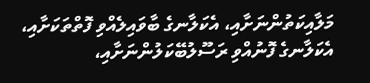މަލާއިކަތުންނަށާއި، އެކަލާނގެ ބާވައިލެއްވި ފޮތްތަކަށާއި، އެކަލާނގެ ފޮނުއްވި ރަސޫލުބޭކަލުންނަށާއި،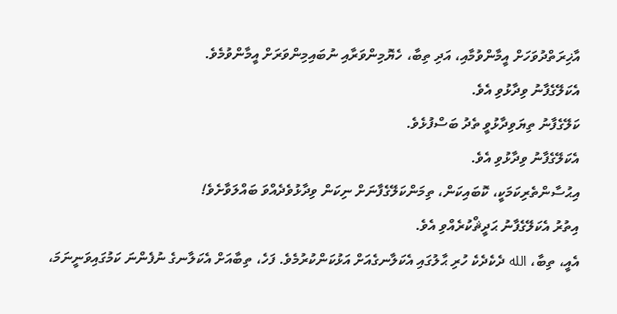އާޚިރަތްދުވަހަށް އީމާންވުމާއި، އަދި ތިބާ، ހެޔޮމިންވަރާއި ނުބައިމިންވަރަށް އީމާންވުމެވެ.
އެކަލޭގެފާނު ވިދާޅުވި އެވެ.
ކަލޭގެފާނު ތިޔަވިދާޅުވީ ތެދު ބަސްފުޅެވެ.
އެކަލޭގެފާނު ވިދާޅުވި އެވެ.
އިޙުސާންތެރިކަމަކީ، ކޮބައިކަން، ތިމަންކަލޭގެފާނަށް ނިކަން ވިދާޅުވެދެއްވަ ބައްލަވާށެވެ!
އިތުރު އެކަލޭގެފާނު ޙަދީޘްކުރެއްވި އެވެ.
އެއީ، ތިބާ، الله ދެކެދެކެ ހުރި ޙާލުގައި އެކަލާނގެއަށް އަޅުކަންކުރުމެވެ. ފަހެ، ތިބާއަށް އެކަލާނގެ ނުފެންނަ ކަމުގައިވަނީނަމަ،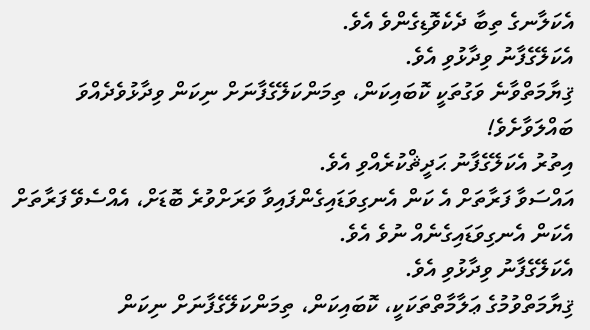އެކަލާނގެ ތިބާ ދެކެވޮޑިގެންވެ އެވެ.
އެކަލޭގެފާނު ވިދާޅުވި އެވެ.
ޤިޔާމަތްވާނެ ވަގުތަކީ ކޮބައިކަން، ތިމަންކަލޭގެފާނަށް ނިކަން ވިދާޅުވެދެއްވަ ބައްލަވާށެވެ!
އިތުރު އެކަލޭގެފާނު ޙަދީޘްކުރެއްވި އެވެ.
އައްސަވާ ފަރާތަށް އެ ކަން އެނގިވަޑައިގެންފައިވާ ވަރަށްވުރެ ބޮޑަށް، އެއްސެވޭ ފަރާތަށް އެކަން އެނގިވަޑައިގެނެއް ނުވެ އެވެ.
އެކަލޭގެފާނު ވިދާޅުވި އެވެ.
ޤިޔާމަތްވުމުގެ ޢަލާމާތްތަކަކީ، ކޮބައިކަން، ތިމަންކަލޭގެފާނަށް ނިކަން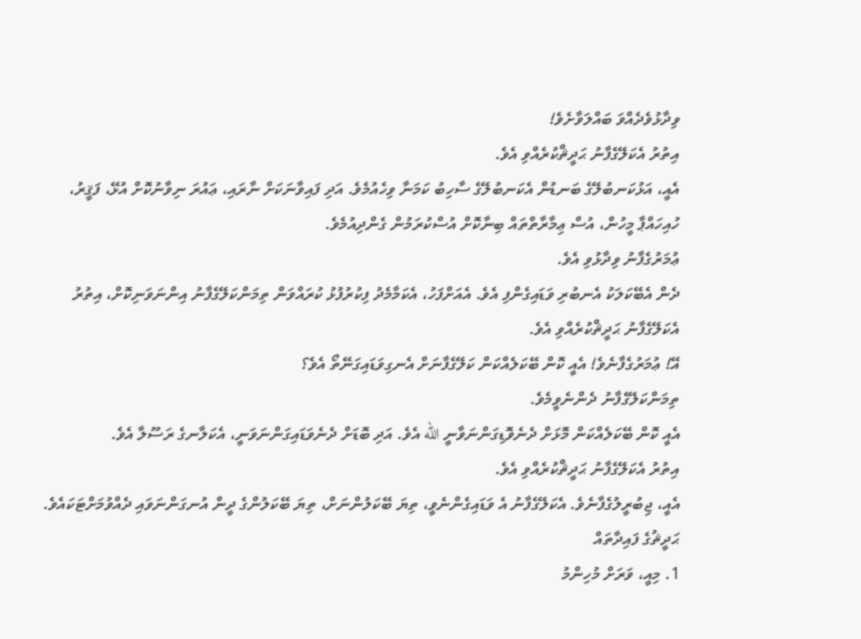ވިދާޅުވެދެއްވަ ބައްލަވާށެވެ!
އިތުރު އެކަލޭގެފާނު ޙަދީޘްކުރެއްވި އެވެ.
އެއީ، އަޅުކަނބުލޭގެ ބަނޑުން އެކަނބުލޭގެ ސާހިބު ކަމަނާ ވިހެއުމެވެ. އަދި ފައިވާނަކަށް ނާރައި، ޢައުރަ ނިވާނުކޮށް އުޅޭ، ފަޤީރު، ހުއިހައްޕާ މީހުން، އުސް ޢިމާރާތްތައް ބިނާކޮށް އުސްކުރަމުން ގެންދިއުމެވެ.
ޢުމަރުގެފާނު ވިދާޅުވި އެވެ.
ދެން އެބޭކަލަކު އެނބުރި ވަޑައިގެންފި އެވެ. އެއަށްފަހު، އެކަމާމެދު ފިކުރުފުޅު ކުރައްވަން ތިމަންކަލޭގެފާނު އިންނަވަނިކޮށް، އިތުރު އެކަލޭގެފާނު ޙަދީޘްކުރެއްވި އެވެ.
އޭ! ޢުމަރުގެފާނެވެ! އެއީ ކޮން ބޭކަލެއްކަން ކަލޭގެފާނަށް އެނގިވަޑައިގަނޭތޯ އެވެ؟
ތިމަންކަލޭގެފާނު ދެންނެވީމެވެ.
އެއީ ކޮން ބޭކަލެއްކަން މޮޅަށް ދެނެވޮޑިގަންނަވާނީ الله އެވެ. އަދި ބޮޑަށް ދެނެވަޑައިގަންނަވަނީ، އެކަލާނގެ ރަސޫލާ އެވެ.
އިތުރު އެކަލޭގެފާނު ޙަދީޘްކުރެއްވި އެވެ.
އެއީ، ޖިބުރީލުގެފާނެވެ. އެކަލޭގެފާނު އެ ވަޑައިގެންނެވީ، ތިޔަ ބޭކަލުންނަށް، ތިޔަ ބޭކަލުންގެ ދީން އުނގަންނަވައި ދެއްވުމަށްޓަކައެވެ.
ޙަދީޘުގެ ފައިދާތައް
1. މިއީ، ވަރަށް މުހިންމު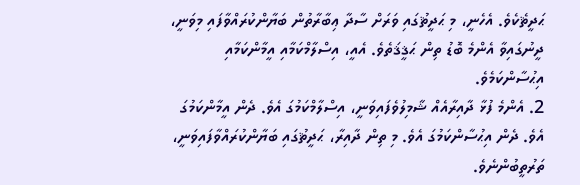ޙަދީޘެކެވެ. އެހެނީ، މި ޙަދީޘުގައި ވަރަށް ސާދާ ޢިބާރާތުން ބަޔާންކުރައްވާފައި މިވަނީ، ދީނުގައިވާ އެންމެ ބޮޑު ތިން ޙަޤީޤަތެވެ. އެއީ، އިސްލާމްކަމާއި އީމާންކަމާއި އިޙުސާންކަމެވެ.
2. އެންމެ ފުޅާ ދާއިރާއެއް ޝާމިލުވެފައިވަނީ، އިސްލާމްކަމުގަ އެވެ. ދެން އީމާންކަމުގަ އެވެ. ދެން އިޙުސާންކަމުގަ އެވެ. މި ތިން ދާއިރާ، ޙަދީޘުގައި ބަޔާންކުރައްވާފައިވަނީ، ތަރުތީބުންނެވެ.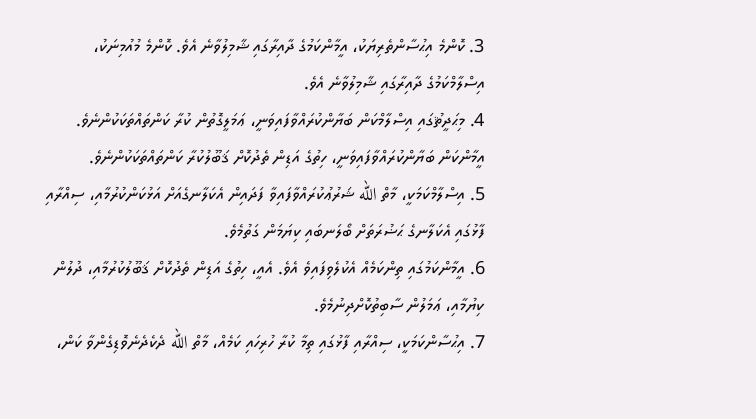3. ކޮންމެ އިޙުސާންތެރިޔަކު، އީމާންކަމުގެ ދާއިރާގައި ޝާމިލުވާނެ އެވެ. ކޮންމެ މުއުމިނަކު، އިސްލާމްކަމުގެ ދާއިރާގައި ޝާމިލުވާނެ އެވެ.
4. މިޙަދީޘުގައި އިސްލާމްކަން ބަޔާންކުރައްވާފައިވަނީ، ޢަމަލީގޮތުން ކުރާ ކަންތައްތަކަކުންނެވެ. އީމާންކަން ބަޔާންކުރައްވާފައިވަނީ، ހިތުގެ އަޑިން ތެދުކޮށް ޤަބޫލުކުރާ ކަންތައްތަކަކުންނެވެ.
5. އިސްލާމްކަމަކީ، މާތް الله ޝަރުޢުކުރައްވާފައިވާ ފަދައިން އެކަލާނގެއަށް އަޅުކަންކުރުމާއި، ސިއްރާއި ފާޅުގައި އެކަލާނގެ ޙަޟުރަތަށް ބޯލަނބައި ކިޔަމަން ގަތުމެވެ.
6. އީމާންކަމުގައި ތިންކަމެއް އެކުލެވިފައިވެ އެވެ. އެއީ، ހިތުގެ އަޑިން ތެދުކޮށް ޤަބޫލުކުރުމާއި، ދުލުން ކިޔުމާއި، ޢަމަލުން ސާބިތުކޮށްދިނުމެވެ.
7. އިޙުސާންކަމަކީ، ސިއްރާއި ފާޅުގައި ތިމާ ކުރާ ހުރިހައި ކަމެއް، މާތް الله ދެކެދެނެވޮޑިގެންވާ ކަން،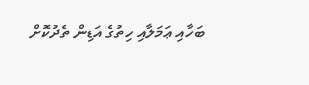ބަހާއި ޢަމަލާއި ހިތުގެ އަޑިން ތެދުކޮށް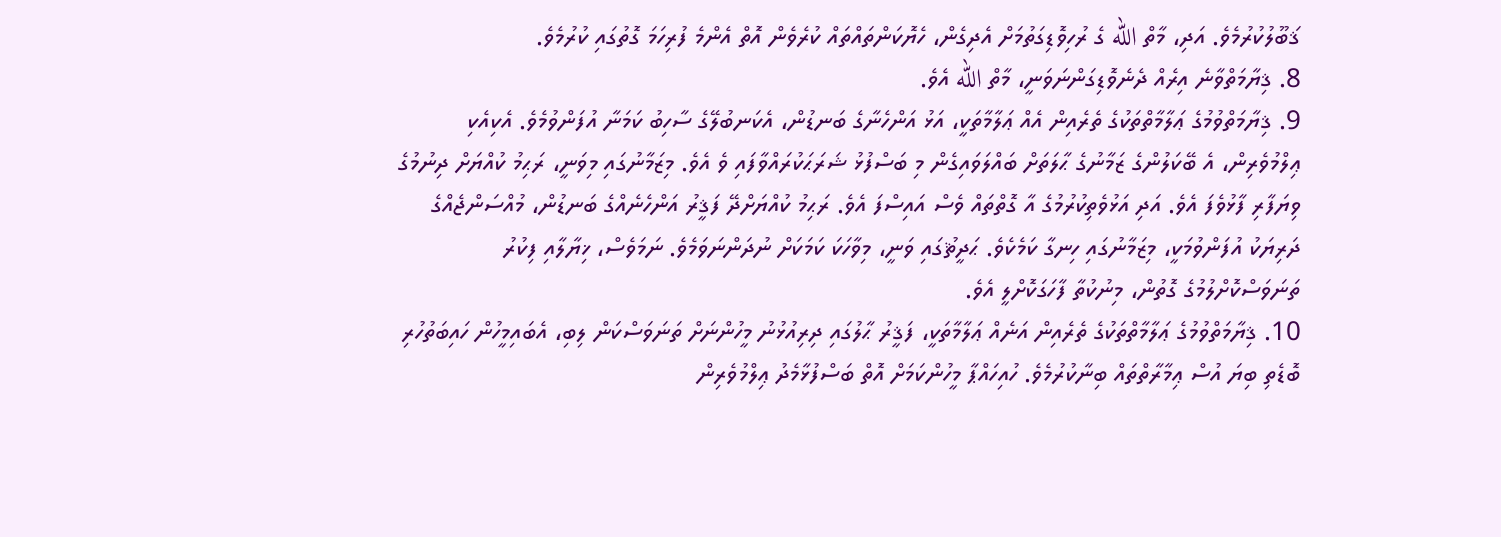ޤަބޫލުކުރުމެވެ. އަދި، މާތް الله ގެ ރުހިވޮޑިގަތުމަށް އެދިގެން، ހެޔޮކަންތައްތައް ކުރެވެން އޮތް އެންމެ ފުރިހަމަ ގޮތުގައި ކުރުމެވެ.
8. ޤިޔާމަތްވާނެ އިރެއް ދެނެވޮޑިގަންނަވަނީ، މާތް الله އެވެ.
9. ޤިޔާމަތްވުމުގެ ޢަލާމާތްތަކުގެ ތެރެއިން އެއް ޢަލާމާތަކީ، އަޅު އަންހެނާގެ ބަނޑުން، އެކަނބުލޭގެ ސާހިބު ކަމަނާ އުފަންވުމެވެ. އެކިއެކި ޢިލްމުވެރިން، އެ ބޭކަލުންގެ ޒަމާނުގެ ޙާލަތަށް ބައްލަވައިގެން މި ބަސްފުޅު ޝަރަޙަކުރައްވާފައި ވެ އެވެ. މިޒަމާނުގައި މިވަނީ، ރަޙިމު ކުއްޔަށް ދިނުމުގެ ވިޔަފާރި ފާޅުވެފަ އެވެ. އަދި އަޅުވެތިކުރުމުގެ އާ ގޮތްތައް ވެސް އައިސްފަ އެވެ. ރަޙިމު ކުއްޔަށްދޭ ފަޤީރު އަންހެނެއްގެ ބަނޑުން، މުއްސަންޖެއްގެ ދަރިޔަކު އުފަންވުމަކީ، މިޒަމާނުގައި ހިނގާ ކަމެކެވެ. ޙަދީޘުގައި ވަނީ، މިވާހަކަ ކަމަކަށް ނުދަންނަވަމެވެ. ނަމަވެސް، ޚިޔާލާއި ފިކުރު ތަނަވަސްކޮށްލުމުގެ ގޮތުން، މިނުކުތާ ފާހަގަކޮށްލީ އެވެ.
10. ޤިޔާމަތްވުމުގެ ޢަލާމާތްތަކުގެ ތެރެއިން އަނެއް ޢަލާމާތަކީ، ފަޤީރު ޙާލުގައި ދިރިއުޅުނު މީހުންނަށް ތަނަވަސްކަން ލިބި، އެބައިމީހުން ހައިބަތުހުރި ބޮޑެތި ބިޔަ އުސް ޢިމާރާތްތައް ބިނާކުރުމެވެ. ހުއިހައްޕާ މީހުންކަމަށް އޮތް ބަސްފުޅާމެދު ޢިލްމުވެރިން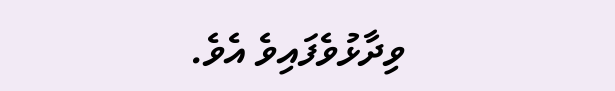ވިދާޅުވެފައިވެ އެވެ.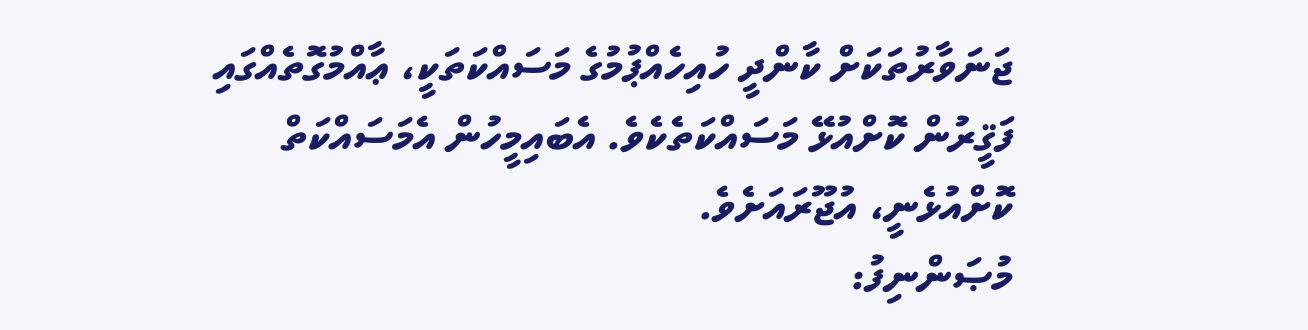ޖަނަވާރުތަކަށް ކާންދީ ހުއިހެއްޕުމުގެ މަސައްކަތަކީ، ޢާއްމުގޮތެއްގައި ފަޤީރުން ކޮށްއުޅޭ މަސައްކަތެކެވެ. އެބައިމީހުން އެމަސައްކަތް ކޮށްއުޅެނީ، އުޖޫރައަށެވެ.
މުޞަންނިފު: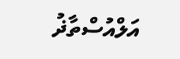އަލްއުސްތާޛު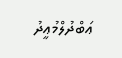ޢަބްދުލްމުޢީދު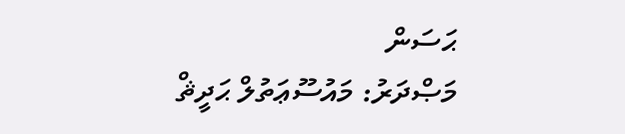ޙަސަން
މަޞްދަރު: މައުސޫޢަތުލް ޙަދީޘް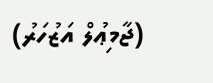(ޖާމިޢުލް އަޒުހަރު)